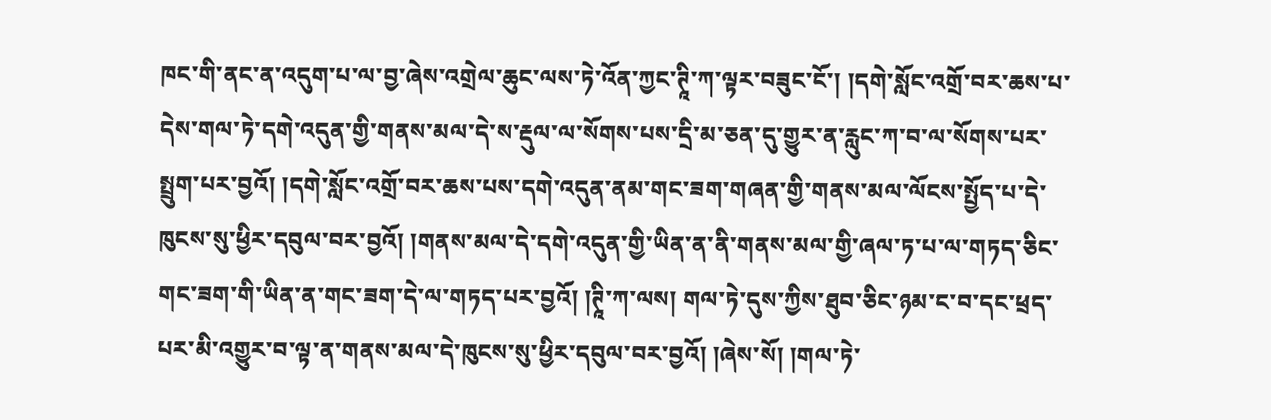ཁང་གི་ནང་ན་འདུག་པ་ལ་བྱ་ཞེས་འགྲེལ་ཆུང་ལས་ཏེ་འོན་ཀྱང་ཊཱི་ཀ་ལྟར་བཟུང་ངོ་། །དགེ་སློང་འགྲོ་བར་ཆས་པ་དེས་གལ་ཏེ་དགེ་འདུན་གྱི་གནས་མལ་དེ་ས་རྡུལ་ལ་སོགས་པས་དྲི་མ་ཅན་དུ་གྱུར་ན་རླུང་ཀ་བ་ལ་སོགས་པར་སྤྲུག་པར་བྱའོ། །དགེ་སློང་འགྲོ་བར་ཆས་པས་དགེ་འདུན་ནམ་གང་ཟག་གཞན་གྱི་གནས་མལ་ལོངས་སྤྱོད་པ་དེ་ཁུངས་སུ་ཕྱིར་དབུལ་བར་བྱའོ། །གནས་མལ་དེ་དགེ་འདུན་གྱི་ཡིན་ན་ནི་གནས་མལ་གྱི་ཞལ་ཏ་པ་ལ་གཏད་ཅིང་གང་ཟག་གི་ཡིན་ན་གང་ཟག་དེ་ལ་གཏད་པར་བྱའོ། །ཊཱི་ཀ་ལས། གལ་ཏེ་དུས་ཀྱིས་ཐུབ་ཅིང་ཉམ་ང་བ་དང་ཕྲད་པར་མི་འགྱུར་བ་ལྟ་ན་གནས་མལ་དེ་ཁུངས་སུ་ཕྱིར་དབུལ་བར་བྱའོ། །ཞེས་སོ། །གལ་ཏེ་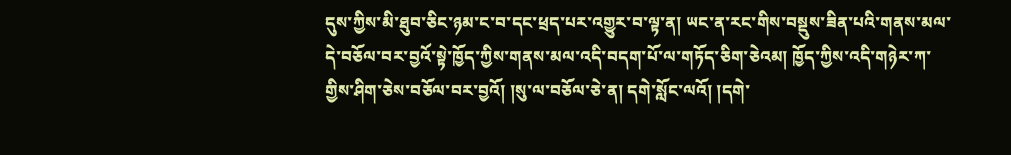དུས་ཀྱིས་མི་ཐུབ་ཅིང་ཉམ་ང་བ་དང་ཕྲད་པར་འགྱུར་བ་ལྟ་ན། ཡང་ན་རང་གིས་བསྡུས་ཟིན་པའི་གནས་མལ་དེ་བཅོལ་བར་བྱའོ་སྟེ་ཁྱོད་ཀྱིས་གནས་མལ་འདི་བདག་པོ་ལ་གཏོད་ཅིག་ཅེའམ། ཁྱོད་ཀྱིས་འདི་གཉེར་ཀ་གྱིས་ཤིག་ཅེས་བཅོལ་བར་བྱའོ། །སུ་ལ་བཅོལ་ཅེ་ན། དགེ་སློང་ལའོ། །དགེ་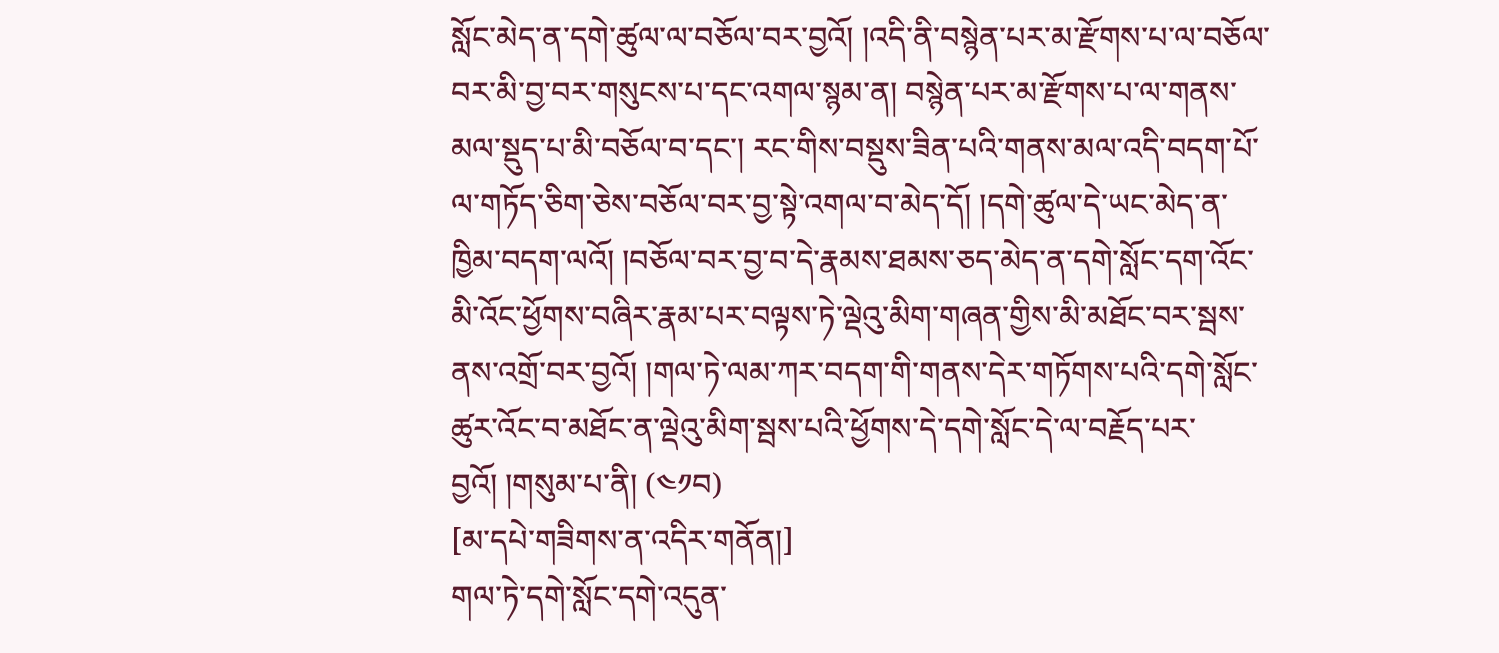སློང་མེད་ན་དགེ་ཚུལ་ལ་བཅོལ་བར་བྱའོ། །འདི་ནི་བསྙེན་པར་མ་རྫོགས་པ་ལ་བཅོལ་བར་མི་བྱ་བར་གསུངས་པ་དང་འགལ་སྙམ་ན། བསྙེན་པར་མ་རྫོགས་པ་ལ་གནས་མལ་སྡུད་པ་མི་བཅོལ་བ་དང་། རང་གིས་བསྡུས་ཟིན་པའི་གནས་མལ་འདི་བདག་པོ་ལ་གཏོད་ཅིག་ཅེས་བཅོལ་བར་བྱ་སྟེ་འགལ་བ་མེད་དོ། །དགེ་ཚུལ་དེ་ཡང་མེད་ན་ཁྱིམ་བདག་ལའོ། །བཅོལ་བར་བྱ་བ་དེ་རྣམས་ཐམས་ཅད་མེད་ན་དགེ་སློང་དག་འོང་མི་འོང་ཕྱོགས་བཞིར་རྣམ་པར་བལྟས་ཏེ་ལྡེའུ་མིག་གཞན་གྱིས་མི་མཐོང་བར་སྦས་ནས་འགྲོ་བར་བྱའོ། །གལ་ཏེ་ལམ་ཀར་བདག་གི་གནས་དེར་གཏོགས་པའི་དགེ་སློང་ཚུར་འོང་བ་མཐོང་ན་ལྡེའུ་མིག་སྦས་པའི་ཕྱོགས་དེ་དགེ་སློང་དེ་ལ་བརྗོད་པར་བྱའོ། །གསུམ་པ་ནི། (༤༡བ)
[མ་དཔེ་གཟིགས་ན་འདིར་གནོན།]
གལ་ཏེ་དགེ་སློང་དགེ་འདུན་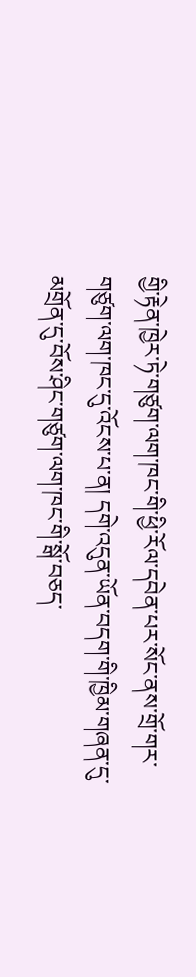གྱི་རྟེན་ཁྱེར་ཏེ་གཙུག་ལག་ཁང་གི་ཕྱི་རོལ་དབེན་པར་སོང་ནས་གྲོ་གར་གཙུག་ལག་ཁང་དུ་འོངས་པ་ན། དགེ་འདུན་ཡོན་བདག་གི་ཁྱིམ་གཞན་དུ་མགྲོན་དུ་བོས་ཤིང་གཙུག་ལག་ཁང་གི་སྒོ་བཅད་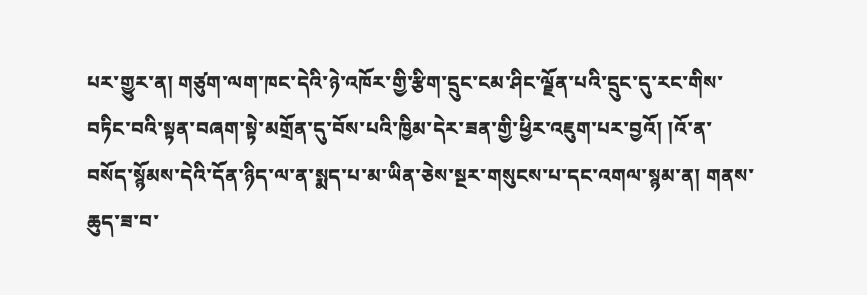པར་གྱུར་ན། གཙུག་ལག་ཁང་དེའི་ཉེ་འཁོར་གྱི་རྩིག་དྲུང་ངམ་ཤིང་ལྗོན་པའི་དྲུང་དུ་རང་གིས་བཏིང་བའི་སྟན་བཞག་སྟེ་མགྲོན་དུ་བོས་པའི་ཁྱིམ་དེར་ཟན་གྱི་ཕྱིར་འཇུག་པར་བྱའོ། །འོ་ན་བསོད་སྙོམས་དེའི་དོན་ཉིད་ལ་ན་སྨད་པ་མ་ཡིན་ཅེས་སྔར་གསུངས་པ་དང་འགལ་སྙམ་ན། གནས་ཆུད་ཟ་བ་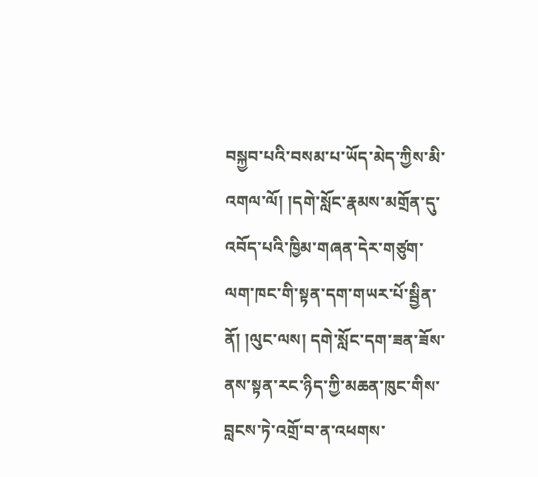བསྐྱབ་པའི་བསམ་པ་ཡོད་མེད་ཀྱིས་མི་འགལ་ལོ། །དགེ་སློང་རྣམས་མགྲོན་དུ་འབོད་པའི་ཁྱིམ་གཞན་དེར་གཙུག་ལག་ཁང་གི་སྟན་དག་གཡར་པོ་སྦྱིན་ནོ། །ལུང་ལས། དགེ་སློང་དག་ཟན་ཟོས་ནས་སྟན་རང་ཉིད་ཀྱི་མཆན་ཁུང་གིས་བླངས་ཏེ་འགྲོ་བ་ན་འཕགས་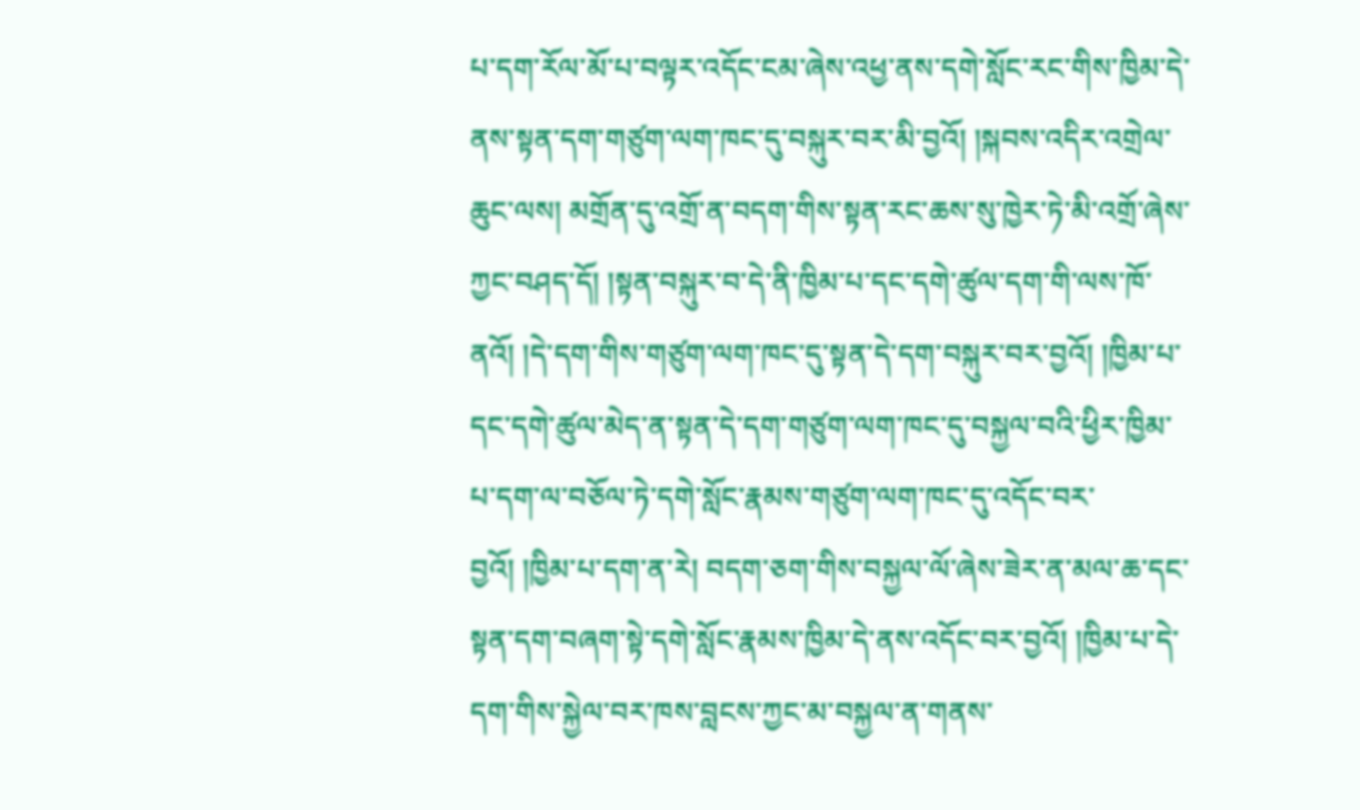པ་དག་རོལ་མོ་པ་བལྟར་འདོང་ངམ་ཞེས་འཕྱ་ནས་དགེ་སློང་རང་གིས་ཁྱིམ་དེ་ནས་སྟན་དག་གཙུག་ལག་ཁང་དུ་བསྐུར་བར་མི་བྱའོ། །སྐབས་འདིར་འགྲེལ་ཆུང་ལས། མགྲོན་དུ་འགྲོ་ན་བདག་གིས་སྟན་རང་ཆས་སུ་ཁྱེར་ཏེ་མི་འགྲོ་ཞེས་ཀྱང་བཤད་དོ། །སྟན་བསྐུར་བ་དེ་ནི་ཁྱིམ་པ་དང་དགེ་ཚུལ་དག་གི་ལས་ཁོ་ནའོ། །དེ་དག་གིས་གཙུག་ལག་ཁང་དུ་སྟན་དེ་དག་བསྐུར་བར་བྱའོ། །ཁྱིམ་པ་དང་དགེ་ཚུལ་མེད་ན་སྟན་དེ་དག་གཙུག་ལག་ཁང་དུ་བསྐྱལ་བའི་ཕྱིར་ཁྱིམ་པ་དག་ལ་བཅོལ་ཏེ་དགེ་སློང་རྣམས་གཙུག་ལག་ཁང་དུ་འདོང་བར་བྱའོ། །ཁྱིམ་པ་དག་ན་རེ། བདག་ཅག་གིས་བསྐྱལ་ལོ་ཞེས་ཟེར་ན་མལ་ཆ་དང་སྟན་དག་བཞག་སྟེ་དགེ་སློང་རྣམས་ཁྱིམ་དེ་ནས་འདོང་བར་བྱའོ། །ཁྱིམ་པ་དེ་དག་གིས་སྐྱེལ་བར་ཁས་བླངས་ཀྱང་མ་བསྐྱལ་ན་གནས་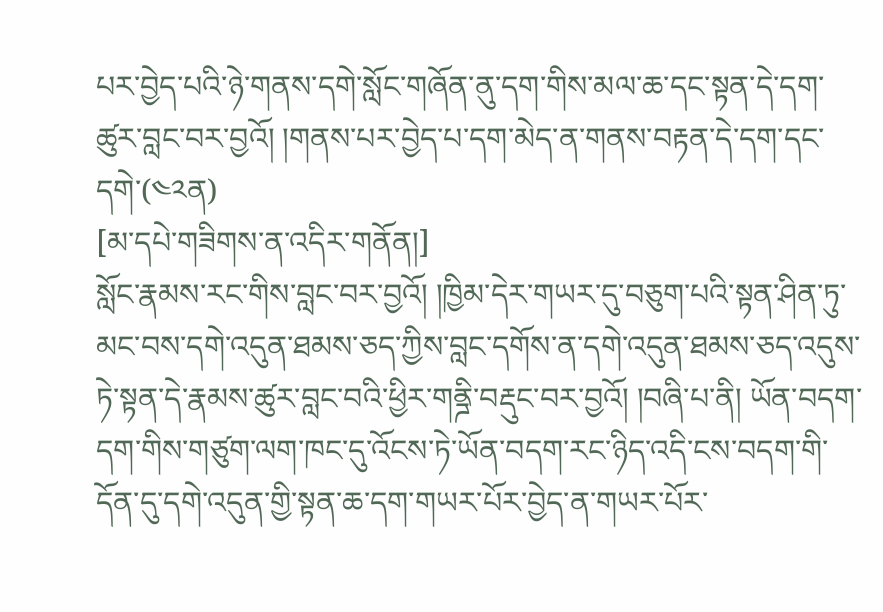པར་བྱེད་པའི་ཉེ་གནས་དགེ་སློང་གཞོན་ནུ་དག་གིས་མལ་ཆ་དང་སྟན་དེ་དག་ཚུར་བླང་བར་བྱའོ། །གནས་པར་བྱེད་པ་དག་མེད་ན་གནས་བརྟན་དེ་དག་དང་དགེ་(༤༢ན)
[མ་དཔེ་གཟིགས་ན་འདིར་གནོན།]
སློང་རྣམས་རང་གིས་བླང་བར་བྱའོ། །ཁྱིམ་དེར་གཡར་དུ་བཅུག་པའི་སྟན་ཤིན་ཏུ་མང་བས་དགེ་འདུན་ཐམས་ཅད་ཀྱིས་བླང་དགོས་ན་དགེ་འདུན་ཐམས་ཅད་འདུས་ཏེ་སྟན་དེ་རྣམས་ཚུར་བླང་བའི་ཕྱིར་གནྜི་བརྡུང་བར་བྱའོ། །བཞི་པ་ནི། ཡོན་བདག་དག་གིས་གཙུག་ལག་ཁང་དུ་འོངས་ཏེ་ཡོན་བདག་རང་ཉིད་འདི་ངས་བདག་གི་དོན་དུ་དགེ་འདུན་གྱི་སྟན་ཆ་དག་གཡར་པོར་བྱེད་ན་གཡར་པོར་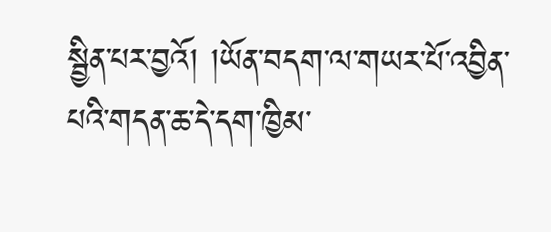སྦྱིན་པར་བྱའོ། །ཡོན་བདག་ལ་གཡར་པོ་འབྱིན་པའི་གདན་ཆ་དེ་དག་ཁྱིམ་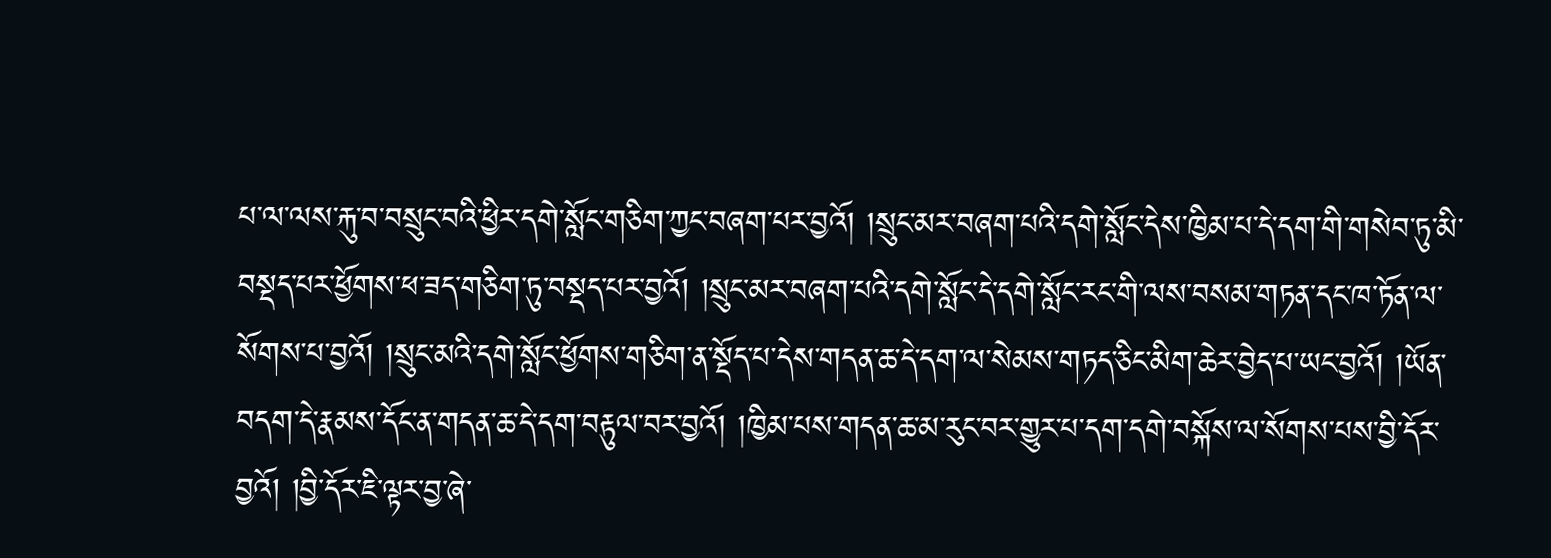པ་ལ་ལས་རྐུ་བ་བསྲུང་བའི་ཕྱིར་དགེ་སློང་གཅིག་ཀྱང་བཞག་པར་བྱའོ། །སྲུང་མར་བཞག་པའི་དགེ་སློང་དེས་ཁྱིམ་པ་དེ་དག་གི་གསེབ་ཏུ་མི་བསྡད་པར་ཕྱོགས་ཕ་ཟད་གཅིག་ཏུ་བསྡད་པར་བྱའོ། །སྲུང་མར་བཞག་པའི་དགེ་སློང་དེ་དགེ་སློང་རང་གི་ལས་བསམ་གཏན་དང་ཁ་ཏོན་ལ་སོགས་པ་བྱའོ། །སྲུང་མའི་དགེ་སློང་ཕྱོགས་གཅིག་ན་སྡོད་པ་དེས་གདན་ཆ་དེ་དག་ལ་སེམས་གཏད་ཅིང་མིག་ཆེར་བྱེད་པ་ཡང་བྱའོ། །ཡོན་བདག་དེ་རྣམས་དོང་ན་གདན་ཆ་དེ་དག་བརྟུལ་བར་བྱའོ། །ཁྱིམ་པས་གདན་ཆ་མ་རུང་བར་གྱུར་པ་དག་དགེ་བསྐོས་ལ་སོགས་པས་བྱི་དོར་བྱའོ། །བྱི་དོར་ཇི་ལྟར་བྱ་ཞེ་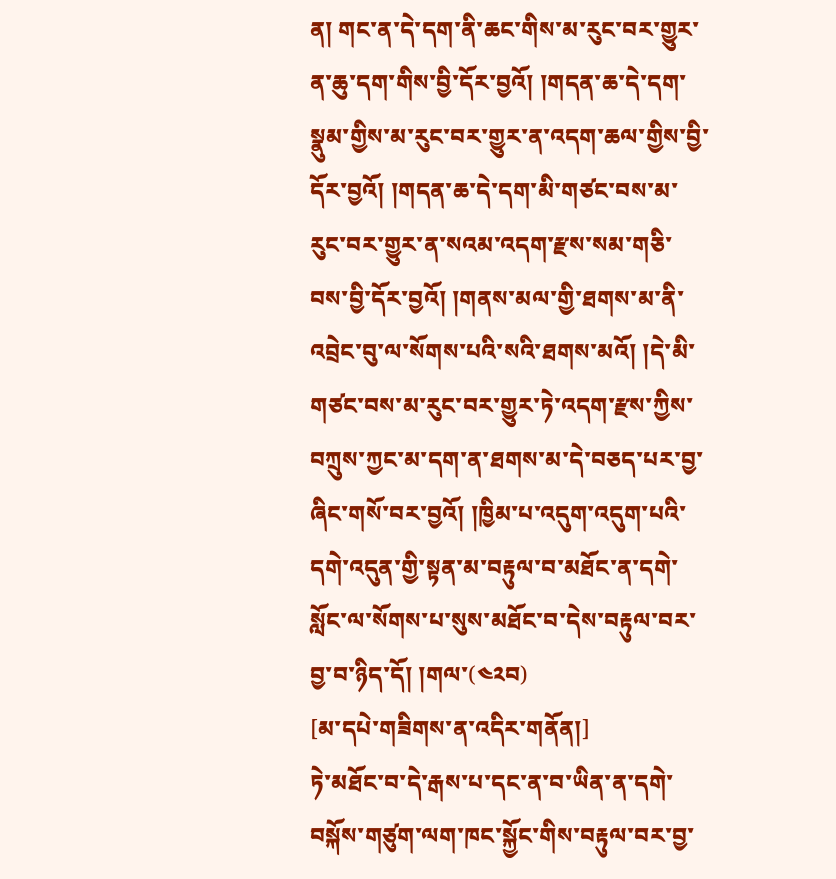ན། གང་ན་དེ་དག་ནི་ཆང་གིས་མ་རུང་བར་གྱུར་ན་ཆུ་དག་གིས་བྱི་དོར་བྱའོ། །གདན་ཆ་དེ་དག་སྣུམ་གྱིས་མ་རུང་བར་གྱུར་ན་འདག་ཆལ་གྱིས་བྱི་དོར་བྱའོ། །གདན་ཆ་དེ་དག་མི་གཙང་བས་མ་རུང་བར་གྱུར་ན་སའམ་འདག་རྫས་སམ་གཅི་བས་བྱི་དོར་བྱའོ། །གནས་མལ་གྱི་ཐགས་མ་ནི་འབྲེང་བུ་ལ་སོགས་པའི་སའི་ཐགས་མའོ། །དེ་མི་གཙང་བས་མ་རུང་བར་གྱུར་ཏེ་འདག་རྫས་ཀྱིས་བཀྲུས་ཀྱང་མ་དག་ན་ཐགས་མ་དེ་བཅད་པར་བྱ་ཞིང་གསོ་བར་བྱའོ། །ཁྱིམ་པ་འདུག་འདུག་པའི་དགེ་འདུན་གྱི་སྟན་མ་བརྟུལ་བ་མཐོང་ན་དགེ་སློང་ལ་སོགས་པ་སུས་མཐོང་བ་དེས་བརྟུལ་བར་བྱ་བ་ཉིད་དོ། །གལ་(༤༢བ)
[མ་དཔེ་གཟིགས་ན་འདིར་གནོན།]
ཏེ་མཐོང་བ་དེ་རྒས་པ་དང་ན་བ་ཡིན་ན་དགེ་བསྐོས་གཙུག་ལག་ཁང་སྐྱོང་གིས་བརྟུལ་བར་བྱ་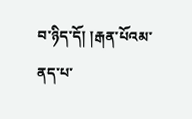བ་ཉིད་དོ། །རྒན་པོའམ་ནད་པ་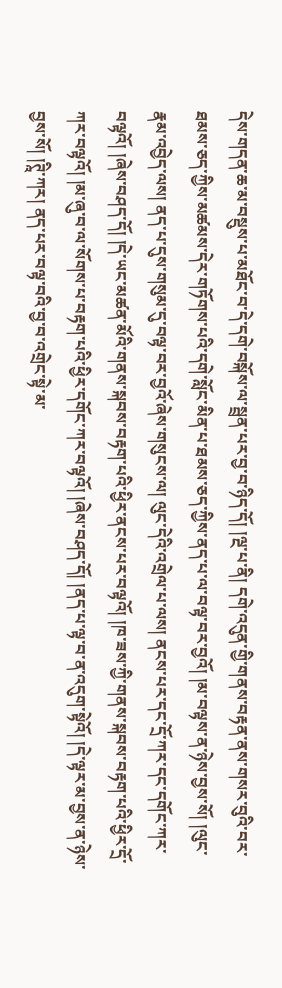དེས་གདན་ཆ་མ་བསྡུས་པ་མཐོང་བ་དེ་དགེ་བསྐོས་ལ་སྦྲན་པར་བྱ་བ་ཉིད་དོ། །ལྔ་པ་ནི། དགེ་འདུན་གྱི་གནས་བརྟན་ནས་གསར་བུའི་བར་ཐམས་ཅད་ཀྱིས་མཚམས་དེར་གཏོགས་པའི་དགེ་སློང་མིན་པ་ཐམས་ཅད་ཀྱིས་ནད་པ་ལ་བལྟ་བར་བྱའོ། །མ་བལྟས་ན་ཉེས་བྱས་སོ། །ལུང་རྣམ་འབྱེད་ལས། ནད་པ་དུས་གསུམ་དུ་བལྟ་བར་བྱའོ་ཞེས་གསུངས་ལ། ལུང་དེའི་འགྲེལ་པ་ལས། ནངས་པར་དང་དྲོ་ཀར་དང་དགོང་ཀར་བལྟའོ། །ཞེས་བཤད་དོ། །དེ་ཡང་མཚན་མོའི་གནས་སྐབས་བརྟག་པའི་ཕྱིར་ནངས་པར་བལྟའོ། །ཁ་ཟས་ཀྱི་གནས་སྐབས་བརྟག་པའི་ཕྱིར་དྲོ་ཀར་བལྟའོ། །མ་ཞུ་བ་ལ་སོགས་པ་བརྟག་པའི་ཕྱིར་དགོང་ཀར་བལྟའོ། །ཞེས་བཤད་དོ། །ནད་པ་ལྟ་བ་ན་འདུག་སྟེའོ། །དེ་ལྟར་མ་བྱས་ན་ཉེས་བྱས་སོ། །ཊཱི་ཀར། ནད་པར་བལྟ་བའི་བྱ་བ་འགྲེང་སྟེ་མ་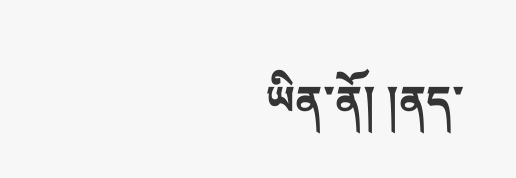ཡིན་ནོ། །ནད་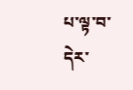པ་ལྟ་བ་དེར་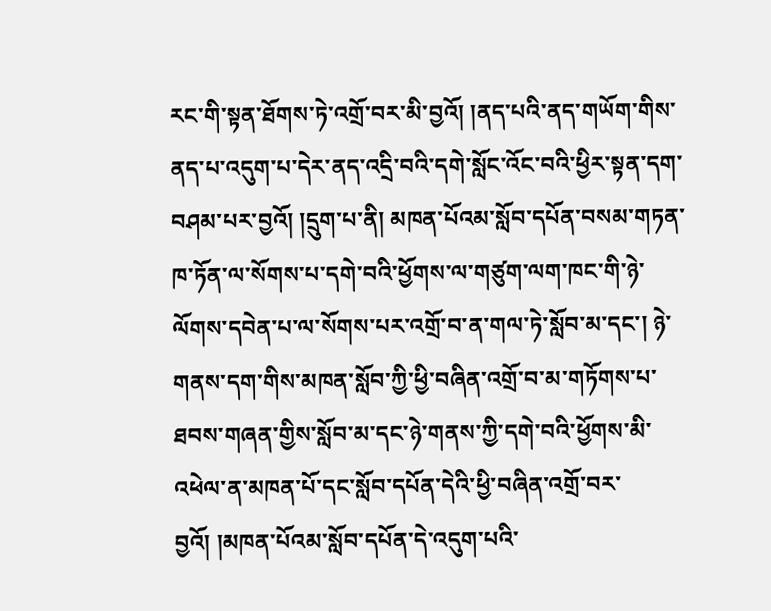རང་གི་སྟན་ཐོགས་ཏེ་འགྲོ་བར་མི་བྱའོ། །ནད་པའི་ནད་གཡོག་གིས་ནད་པ་འདུག་པ་དེར་ནད་འདྲི་བའི་དགེ་སློང་འོང་བའི་ཕྱིར་སྟན་དག་བཤམ་པར་བྱའོ། །དྲུག་པ་ནི། མཁན་པོའམ་སློབ་དཔོན་བསམ་གཏན་ཁ་ཏོན་ལ་སོགས་པ་དགེ་བའི་ཕྱོགས་ལ་གཙུག་ལག་ཁང་གི་ཉེ་ལོགས་དབེན་པ་ལ་སོགས་པར་འགྲོ་བ་ན་གལ་ཏེ་སློབ་མ་དང་། ཉེ་གནས་དག་གིས་མཁན་སློབ་ཀྱི་ཕྱི་བཞིན་འགྲོ་བ་མ་གཏོགས་པ་ཐབས་གཞན་གྱིས་སློབ་མ་དང་ཉེ་གནས་ཀྱི་དགེ་བའི་ཕྱོགས་མི་འཕེལ་ན་མཁན་པོ་དང་སློབ་དཔོན་དེའི་ཕྱི་བཞིན་འགྲོ་བར་བྱའོ། །མཁན་པོའམ་སློབ་དཔོན་དེ་འདུག་པའི་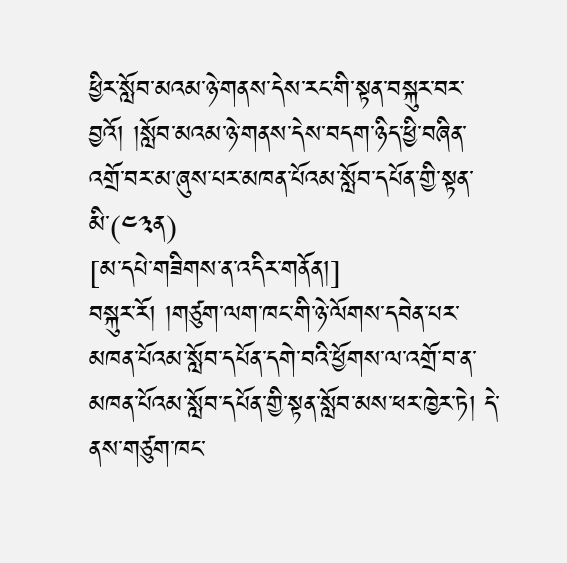ཕྱིར་སློབ་མའམ་ཉེ་གནས་དེས་རང་གི་སྟན་བསྐུར་བར་བྱའོ། །སློབ་མའམ་ཉེ་གནས་དེས་བདག་ཉིད་ཕྱི་བཞིན་འགྲོ་བར་མ་ཞུས་པར་མཁན་པོའམ་སློབ་དཔོན་གྱི་སྟན་མི་(༤༣ན)
[མ་དཔེ་གཟིགས་ན་འདིར་གནོན།]
བསྐུར་རོ། །གཙུག་ལག་ཁང་གི་ཉེ་ལོགས་དབེན་པར་མཁན་པོའམ་སློབ་དཔོན་དགེ་བའི་ཕྱོགས་ལ་འགྲོ་བ་ན་མཁན་པོའམ་སློབ་དཔོན་གྱི་སྟན་སློབ་མས་ཕར་ཁྱེར་ཏེ། དེ་ནས་གཙུག་ཁང་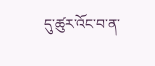དུ་ཚུར་འོང་བ་ན་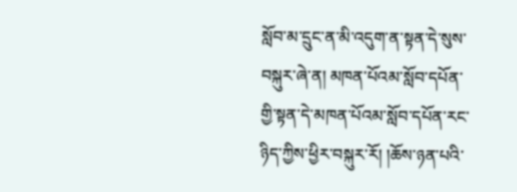སློབ་མ་དྲུང་ན་མི་འདུག་ན་སྟན་དེ་སུས་བསྐུར་ཞེ་ན། མཁན་པོའམ་སློབ་དཔོན་གྱི་སྟན་དེ་མཁན་པོའམ་སློབ་དཔོན་རང་ཉིད་ཀྱིས་ཕྱིར་བསྐུར་རོ། །ཆོས་ཉན་པའི་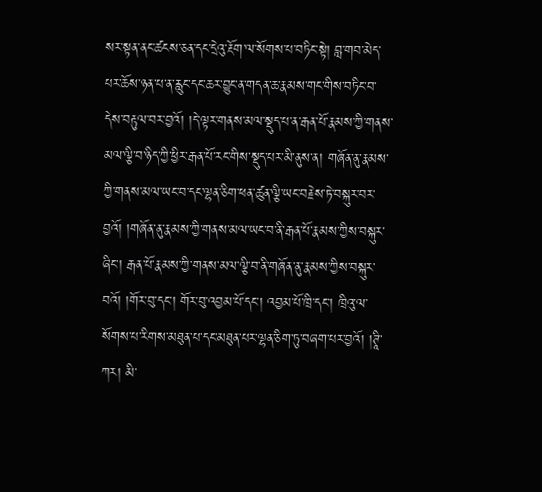སར་སྟན་ནང་ཚངས་ཅན་དང་དྲེའུ་རྔོག་ལ་སོགས་པ་བཏིང་སྟེ། བླ་གབ་མེད་པར་ཆོས་ཉན་པ་ན་རླུང་དང་ཆར་བྱུང་ན་གདན་ཆ་རྣམས་གང་གིས་བཏིང་བ་དེས་བརྟུལ་བར་བྱའོ། །དེ་ལྟར་གནས་མལ་སྡུད་པ་ན་རྒན་པོ་རྣམས་ཀྱི་གནས་མལ་ལྕི་བ་ཉིད་ཀྱི་ཕྱིར་རྒན་པོ་རང་གིས་སྡུད་པར་མི་ནུས་ན། གཞོན་ནུ་རྣམས་ཀྱི་གནས་མལ་ཡང་བ་དང་ལྷན་ཅིག་ཕན་ཚུན་ལྕི་ཡང་བརྗེས་ཏེ་བསྐུར་བར་བྱའོ། །གཞོན་ནུ་རྣམས་ཀྱི་གནས་མལ་ཡང་བ་ནི་རྒན་པོ་རྣམས་ཀྱིས་བསྐུར་ཞིང་། རྒན་པོ་རྣམས་ཀྱི་གནས་མལ་ལྕི་བ་ནི་གཞོན་ནུ་རྣམས་ཀྱིས་བསྐུར་བའོ། །གོར་བུ་དང་། གོར་བུ་འབྱམ་པོ་དང་། འབྱམ་པོ་ཁྲི་དང་། ཁྲིའུ་ལ་སོགས་པ་རིགས་མཐུན་པ་དང་མཐུན་པར་ལྷན་ཅིག་ཏུ་བཞག་པར་བྱའོ། །ཊཱི་ཀར། མི་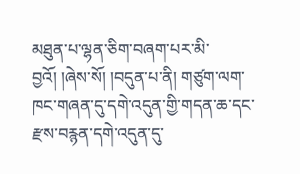མཐུན་པ་ལྷན་ཅིག་བཞག་པར་མི་བྱའོ། །ཞེས་སོ། །བདུན་པ་ནི། གཙུག་ལག་ཁང་གཞན་དུ་དགེ་འདུན་གྱི་གདན་ཆ་དང་རྫས་བརྙན་དགེ་འདུན་དུ་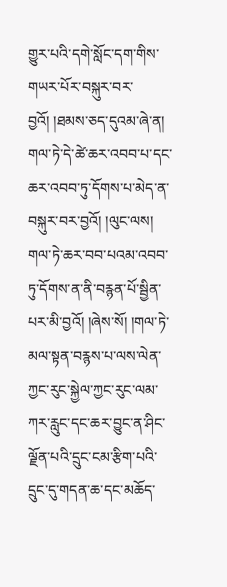གྱུར་པའི་དགེ་སློང་དག་གིས་གཡར་པོར་བསྐུར་བར་བྱའོ། །ཐམས་ཅད་དུའམ་ཞེ་ན། གལ་ཏེ་དེ་ཚེ་ཆར་འབབ་པ་དང་ཆར་འབབ་ཏུ་དོགས་པ་མེད་ན་བསྐུར་བར་བྱའོ། །ལུང་ལས། གལ་ཏེ་ཆར་བབ་པའམ་འབབ་ཏུ་དོགས་ན་ནི་བརྙན་པོ་སྦྱིན་པར་མི་བྱའོ། །ཞེས་སོ། །གལ་ཏེ་མལ་སྟན་བརྙས་པ་ལས་ལེན་ཀྱང་རུང་སྐྱེལ་ཀྱང་རུང་ལམ་ཀར་རླུང་དང་ཆར་བྱུང་ན་ཤིང་ལྗོན་པའི་དྲུང་ངམ་རྩིག་པའི་དྲུང་དུ་གདན་ཆ་དང་མཆོད་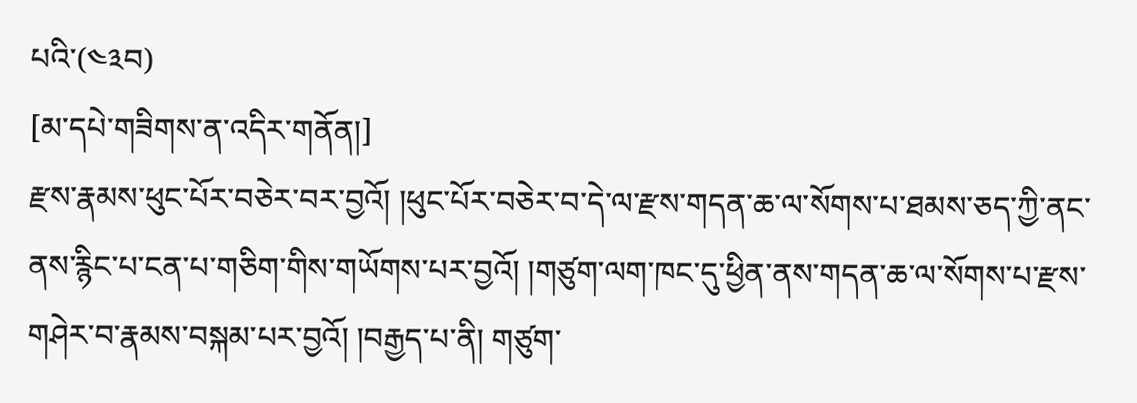པའི་(༤༣བ)
[མ་དཔེ་གཟིགས་ན་འདིར་གནོན།]
རྫས་རྣམས་ཕུང་པོར་བཅེར་བར་བྱའོ། །ཕུང་པོར་བཅེར་བ་དེ་ལ་རྫས་གདན་ཆ་ལ་སོགས་པ་ཐམས་ཅད་ཀྱི་ནང་ནས་རྙིང་པ་ངན་པ་གཅིག་གིས་གཡོགས་པར་བྱའོ། །གཙུག་ལག་ཁང་དུ་ཕྱིན་ནས་གདན་ཆ་ལ་སོགས་པ་རྫས་གཤེར་བ་རྣམས་བསྐམ་པར་བྱའོ། །བརྒྱད་པ་ནི། གཙུག་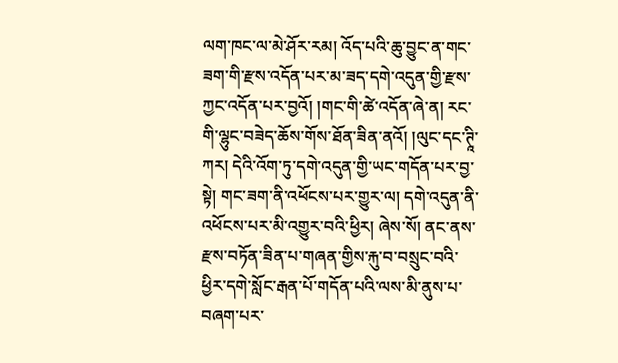ལག་ཁང་ལ་མེ་ཤོར་རམ། འོད་པའི་ཆུ་བྱུང་ན་གང་ཟག་གི་རྫས་འདོན་པར་མ་ཟད་དགེ་འདུན་གྱི་རྫས་ཀྱང་འདོན་པར་བྱའོ། །གང་གི་ཚེ་འདོན་ཞེ་ན། རང་གི་ལྷུང་བཟེད་ཆོས་གོས་ཐོན་ཟིན་ནའོ། །ལུང་དང་ཊཱི་ཀར། དེའི་འོག་ཏུ་དགེ་འདུན་གྱི་ཡང་གདོན་པར་བྱ་སྟེ། གང་ཟག་ནི་འཕོངས་པར་གྱུར་ལ། དགེ་འདུན་ནི་འཕོངས་པར་མི་འགྱུར་བའི་ཕྱིར། ཞེས་སོ། ནང་ནས་རྫས་བཏོན་ཟིན་པ་གཞན་གྱིས་རྐུ་བ་བསྲུང་བའི་ཕྱིར་དགེ་སློང་རྒན་པོ་གདོན་པའི་ལས་མི་ནུས་པ་བཞག་པར་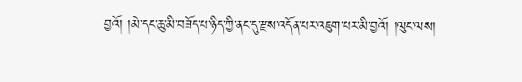བྱའོ། །མེ་དང་ཆུ་མི་བཟོད་པ་ཉིད་ཀྱི་ནང་དུ་རྫས་འདོན་པར་འཇུག་པར་མི་བྱའོ། །ལུང་ལས།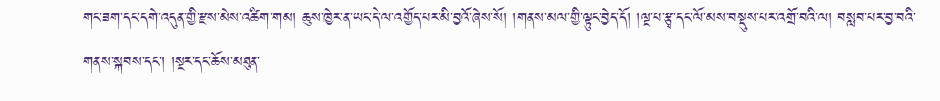གང་ཟག་དང་དགེ་འདུན་གྱི་རྫས་མེས་འཚིག་གམ། ཆུས་ཁྱེར་ན་ཡང་དེ་ལ་འགྱོད་པར་མི་བྱའོ་ཞེས་སོ། །གནས་མལ་གྱི་ལྟུང་བྱེད་དོ། །ལྔ་པ་རྩྭ་དང་ལོ་མས་བསྡུས་པར་འགྲོ་བའི་ལ། བསླབ་པར་བྱ་བའི་གནས་སྐབས་དང་། །སྔར་དང་ཆོས་མཐུན་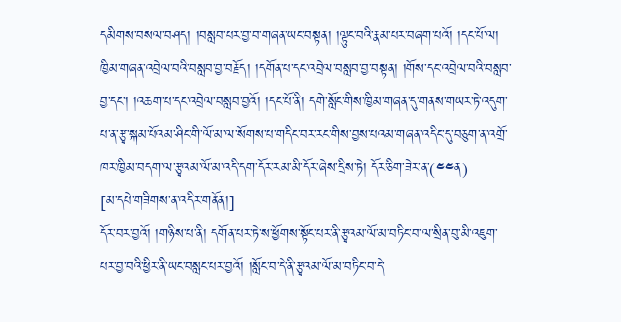དམིགས་བསལ་བཤད། །བསླབ་པར་བྱ་བ་གཞན་ཡང་བསྟན། །ལྟུང་བའི་རྣམ་པར་བཞག་པའོ། །དང་པོ་ལ། ཁྱིམ་གཞན་འབྲེལ་བའི་བསླབ་བྱ་བརྗོད། །དགོན་པ་དང་འབྲེལ་བསླབ་བྱ་བསྟན། །གོས་དང་འབྲེལ་བའི་བསླབ་བྱ་དང་། །འཆག་པ་དང་འབྲེལ་བསླབ་བྱའོ། །དང་པོ་ནི། དགེ་སློང་གིས་ཁྱིམ་གཞན་དུ་གནས་གཡར་ཏེ་འདུག་པ་ན་རྩྭ་སྐམ་པོའམ་ཤིང་གི་ལོ་མ་ལ་སོགས་པ་གདིང་བར་རང་གིས་བྱས་པའམ་གཞན་འདིང་དུ་བཅུག་ན་འགྲོ་ཁར་ཁྱིམ་བདག་ལ་རྩྭའམ་ལོ་མ་འདི་དག་དོར་རམ་མི་དོར་ཞེས་དྲིས་ཏེ། དོར་ཅིག་ཟེར་ན་(༤༤ན)
[མ་དཔེ་གཟིགས་ན་འདིར་གནོན།]
དོར་བར་བྱའོ། །གཉིས་པ་ནི། དགོན་པར་ཏེ་ས་ཕྱོགས་སྟོང་པར་ནི་རྩྭའམ་ལོ་མ་བཏིང་བ་ལ་སྲིན་བུ་མི་འཇུག་པར་བྱ་བའི་ཕྱིར་ནི་ཡང་བསླང་པར་བྱའོ། །སློང་བ་དེ་ནི་རྩྭའམ་ལོ་མ་བཏིང་བ་དེ་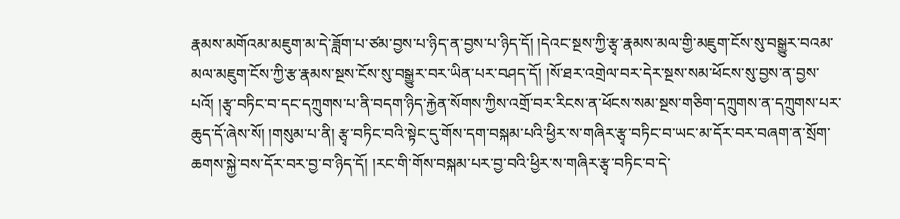རྣམས་མགོའམ་མཇུག་མ་དེ་ཟློག་པ་ཙམ་བྱས་པ་ཉིད་ན་བྱས་པ་ཉིད་དོ། །དེའང་སྔས་ཀྱི་རྩྭ་རྣམས་མལ་གྱི་མཇུག་ངོས་སུ་བསྒྱུར་བའམ་མལ་མཇུག་ངོས་ཀྱི་རྩ་རྣམས་སྔས་ངོས་སུ་བསྒྱུར་བར་ཡིན་པར་བཤད་དོ། །སོ་ཐར་འགྲེལ་བར་དེར་སྔས་སམ་ཕོངས་སུ་བྱས་ན་བྱས་པའོ། །རྩྭ་བཏིང་བ་དང་དཀྲུགས་པ་ནི་བདག་ཉིད་རྐྱེན་སོགས་ཀྱིས་འགྲོ་བར་རིངས་ན་ཕོངས་སམ་སྔས་གཅིག་དཀྲུགས་ན་དཀྲུགས་པར་ཆུད་དོ་ཞེས་སོ། །གསུམ་པ་ནི། རྩྭ་བཏིང་བའི་སྟེང་དུ་གོས་དག་བསྐམ་པའི་ཕྱིར་ས་གཞིར་རྩྭ་བཏིང་བ་ཡང་མ་དོར་བར་བཞག་ན་སྲོག་ཆགས་སྐྱེ་བས་དོར་བར་བྱ་བ་ཉིད་དོ། །རང་གི་གོས་བསྐམ་པར་བྱ་བའི་ཕྱིར་ས་གཞིར་རྩྭ་བཏིང་བ་དེ་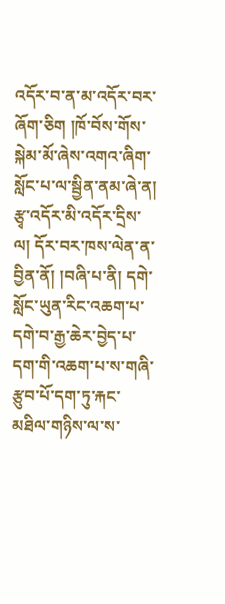འདོར་བ་ན་མ་འདོར་བར་ཞོག་ཅིག །ཁོ་བོས་གོས་སྐེམ་མོ་ཞེས་འགའ་ཞིག་སློང་པ་ལ་སྦྱིན་ནམ་ཞེ་ན། རྩྭ་འདོར་མི་འདོར་དྲིས་ལ། དོར་བར་ཁས་ལེན་ན་བྱིན་ནོ། །བཞི་པ་ནི། དགེ་སློང་ཡུན་རིང་འཆག་པ་དགེ་བ་རྒྱ་ཆེར་བྱེད་པ་དག་གི་འཆག་པ་ས་གཞི་རྩུབ་པོ་དག་ཏུ་རྐང་མཐིལ་གཉིས་ལ་ས་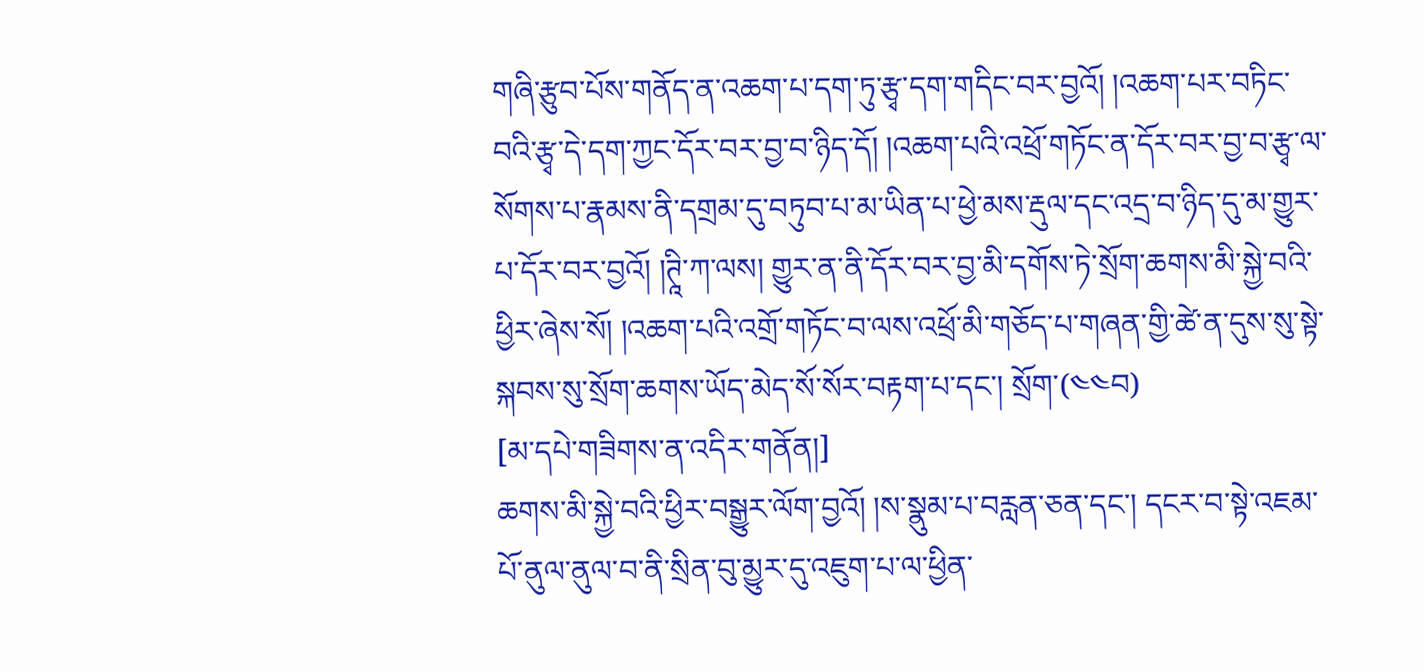གཞི་རྩུབ་པོས་གནོད་ན་འཆག་པ་དག་ཏུ་རྩྭ་དག་གདིང་བར་བྱའོ། །འཆག་པར་བཏིང་བའི་རྩྭ་དེ་དག་ཀྱང་དོར་བར་བྱ་བ་ཉིད་དོ། །འཆག་པའི་འཕྲོ་གཏོང་ན་དོར་བར་བྱ་བ་རྩྭ་ལ་སོགས་པ་རྣམས་ནི་དགྲམ་དུ་བཏུབ་པ་མ་ཡིན་པ་ཕྱེ་མས་རྡུལ་དང་འདྲ་བ་ཉིད་དུ་མ་གྱུར་པ་དོར་བར་བྱའོ། །ཊཱི་ཀ་ལས། གྱུར་ན་ནི་དོར་བར་བྱ་མི་དགོས་ཏེ་སྲོག་ཆགས་མི་སྐྱེ་བའི་ཕྱིར་ཞེས་སོ། །འཆག་པའི་འགྲོ་གཏོང་བ་ལས་འཕྲོ་མི་གཅོད་པ་གཞན་གྱི་ཚེ་ན་དུས་སུ་སྟེ་སྐབས་སུ་སྲོག་ཆགས་ཡོད་མེད་སོ་སོར་བརྟག་པ་དང་། སྲོག་(༤༤བ)
[མ་དཔེ་གཟིགས་ན་འདིར་གནོན།]
ཆགས་མི་སྐྱེ་བའི་ཕྱིར་བསྒྱུར་ལོག་བྱའོ། །ས་སྣུམ་པ་བརླན་ཅན་དང་། དངར་བ་སྟེ་འཇམ་པོ་ནུལ་ནུལ་བ་ནི་སྲིན་བུ་མྱུར་དུ་འཇུག་པ་ལ་ཕྱིན་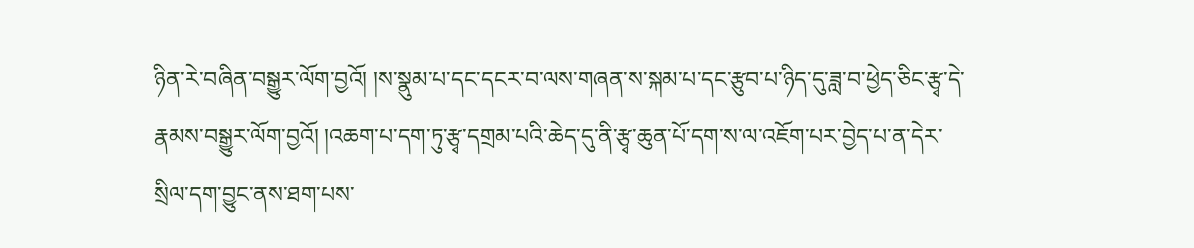ཉིན་རེ་བཞིན་བསྒྱུར་ལོག་བྱའོ། །ས་སྣུམ་པ་དང་དངར་བ་ལས་གཞན་ས་སྐམ་པ་དང་རྩུབ་པ་ཉིད་དུ་ཟླ་བ་ཕྱེད་ཅིང་རྩྭ་དེ་རྣམས་བསྒྱུར་ལོག་བྱའོ། །འཆག་པ་དག་ཏུ་རྩྭ་དགྲམ་པའི་ཆེད་དུ་ནི་རྩྭ་ཆུན་པོ་དག་ས་ལ་འཇོག་པར་བྱེད་པ་ན་དེར་སྲིལ་དག་བྱུང་ནས་ཐག་པས་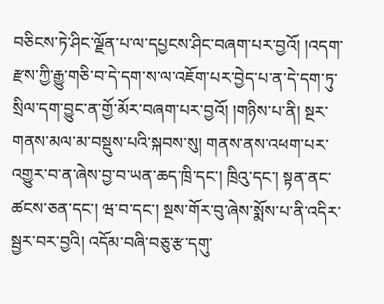བཅིངས་ཏེ་ཤིང་ལྗོན་པ་ལ་དཔྱངས་ཤིང་བཞག་པར་བྱའོ། །འདག་རྫས་ཀྱི་རྒྱུ་གཅི་བ་དེ་དག་ས་ལ་འཇོག་པར་བྱེད་པ་ན་དེ་དག་ཏུ་སྲིལ་དག་བྱུང་ན་གྱོ་མོར་བཞག་པར་བྱའོ། །གཉིས་པ་ནི། སྔར་གནས་མལ་མ་བསྡུས་པའི་སྐབས་སུ། གནས་ནས་འཕག་པར་འགྱུར་བ་ན་ཞེས་བྱ་བ་ཡན་ཆད་ཁྲི་དང་། ཁྲིའུ་དང་། སྟན་ནང་ཚངས་ཅན་དང་། ཝ་བ་དང་། སྔས་གོར་བུ་ཞེས་སྨོས་པ་ནི་འདིར་སྦྱར་བར་བྱའི། འདོམ་བཞི་བཅུ་རྩ་དགུ་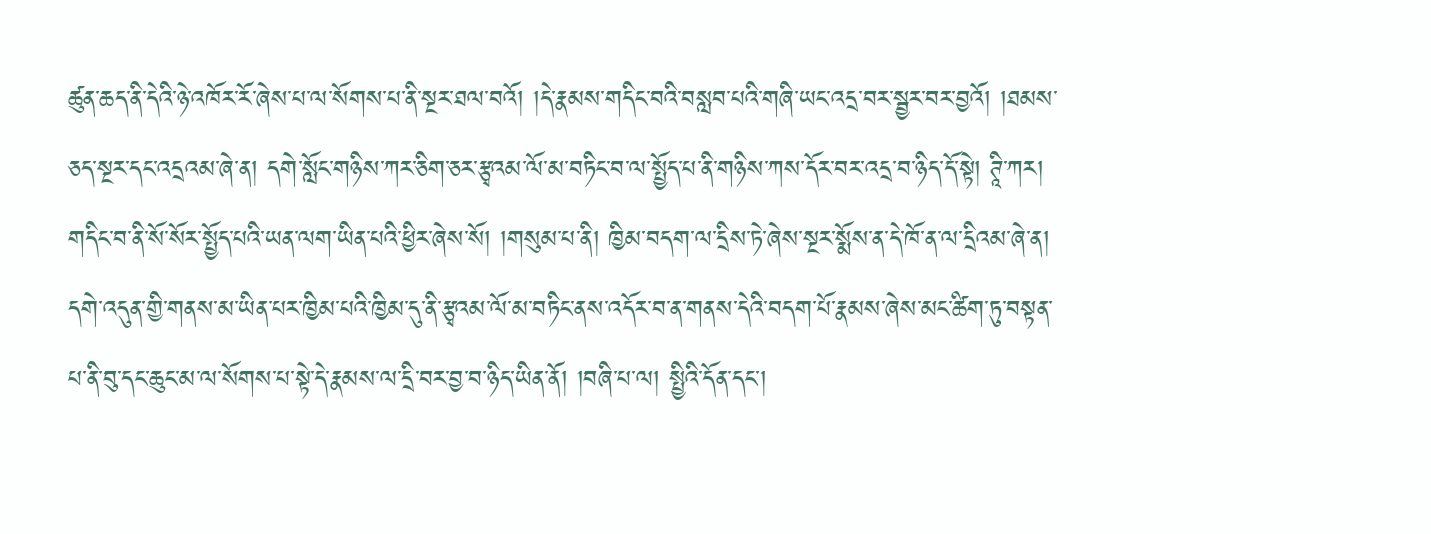ཚུན་ཆད་ནི་དེའི་ཉེ་འཁོར་རོ་ཞེས་པ་ལ་སོགས་པ་ནི་སྔར་ཐལ་བའོ། །དེ་རྣམས་གདིང་བའི་བསླབ་པའི་གཞི་ཡང་འདྲ་བར་སྦྱར་བར་བྱའོ། །ཐམས་ཅད་སྔར་དང་འདྲའམ་ཞེ་ན། དགེ་སློང་གཉིས་ཀར་ཅིག་ཅར་རྩྭའམ་ལོ་མ་བཏིང་བ་ལ་སྤྱོད་པ་ནི་གཉིས་ཀས་དོར་བར་འདྲ་བ་ཉིད་དོ་སྟེ། ཊཱི་ཀར། གདིང་བ་ནི་སོ་སོར་སྤྱོད་པའི་ཡན་ལག་ཡིན་པའི་ཕྱིར་ཞེས་སོ། །གསུམ་པ་ནི། ཁྱིམ་བདག་ལ་དྲིས་ཏེ་ཞེས་སྔར་སྨོས་ན་དེ་ཁོ་ན་ལ་དྲིའམ་ཞེ་ན། དགེ་འདུན་གྱི་གནས་མ་ཡིན་པར་ཁྱིམ་པའི་ཁྱིམ་དུ་ནི་རྩྭའམ་ལོ་མ་བཏིང་ནས་འདོར་བ་ན་གནས་དེའི་བདག་པོ་རྣམས་ཞེས་མང་ཚིག་ཏུ་བསྟན་པ་ནི་བུ་དང་ཆུང་མ་ལ་སོགས་པ་སྟེ་དེ་རྣམས་ལ་དྲི་བར་བྱ་བ་ཉིད་ཡིན་ནོ། །བཞི་པ་ལ། སྤྱིའི་དོན་དང་།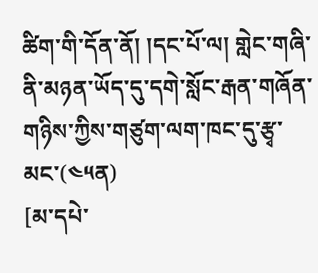ཚིག་གི་དོན་ནོ། །དང་པོ་ལ། གླེང་གཞི་ནི་མཉན་ཡོད་དུ་དགེ་སློང་རྒན་གཞོན་གཉིས་ཀྱིས་གཙུག་ལག་ཁང་དུ་རྩྭ་མང་(༤༥ན)
[མ་དཔེ་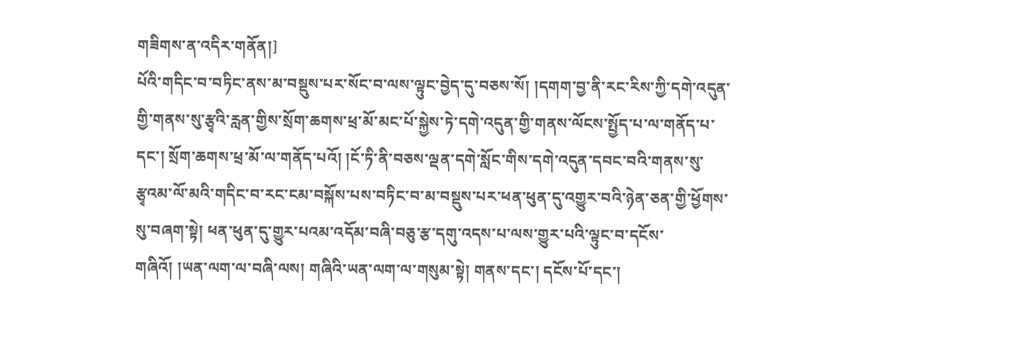གཟིགས་ན་འདིར་གནོན།]
པོའི་གདིང་བ་བཏིང་ནས་མ་བསྡུས་པར་སོང་བ་ལས་ལྟུང་བྱེད་དུ་བཅས་སོ། །དགག་བྱ་ནི་རང་རིས་ཀྱི་དགེ་འདུན་གྱི་གནས་སུ་རྩྭའི་རླན་གྱིས་སྲོག་ཆགས་ཕྲ་མོ་མང་པོ་སྐྱེས་ཏེ་དགེ་འདུན་གྱི་གནས་ལོངས་སྤྱོད་པ་ལ་གནོད་པ་དང་། སྲོག་ཆགས་ཕྲ་མོ་ལ་གནོད་པའོ། །ངོ་ཏི་ནི་བཅས་ལྡན་དགེ་སློང་གིས་དགེ་འདུན་དབང་བའི་གནས་སུ་རྩྭའམ་ལོ་མའི་གདིང་བ་རང་ངམ་བསྐོས་པས་བཏིང་བ་མ་བསྡུས་པར་ཕན་ཕུན་དུ་འགྱུར་བའི་ཉེན་ཅན་གྱི་ཕྱོགས་སུ་བཞག་སྟེ། ཕན་ཕུན་དུ་གྱུར་པའམ་འདོམ་བཞི་བཅུ་རྩ་དགུ་འདས་པ་ལས་གྱུར་པའི་ལྟུང་བ་དངོས་གཞིའོ། །ཡན་ལག་ལ་བཞི་ལས། གཞིའི་ཡན་ལག་ལ་གསུམ་སྟེ། གནས་དང་། དངོས་པོ་དང་།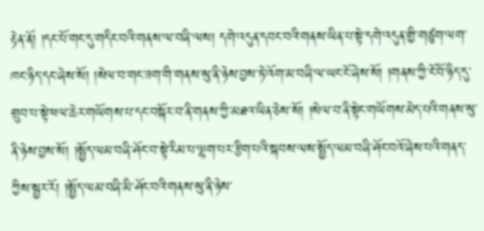རྟེན་ནོ། །དང་པོ་གང་དུ་གདིང་བའི་གནས་ལ་བཞི་ལས། དགེ་འདུན་དབང་བའི་གནས་ཡིན་པ་སྟེ་དགེ་འདུན་གྱི་གཙུག་ལག་ཁང་ཉིད་དང་ཞེས་སོ། །སེལ་བ་གང་ཟག་གི་གནས་སུ་ནི་ཉེས་བྱས་ཏེ་འོག་མ་བཞི་ལ་ཡང་ངོ་ཞེས་སོ། །གནས་ཀྱི་ངོ་བོ་ཉིད་དུ་གྲུབ་པ་སྟེ་ཕལ་ཆེར་གཡོགས་པ་དང་བསྐོར་བ་ནི་གནས་ཀྱི་མཐའ་ཡིན་ཅེས་སོ། །སེལ་བ་ནི་སྟེང་གཡོགས་མེད་པའི་གནས་སུ་ནི་ཉེས་བྱས་སོ། །སྤྱོད་ལམ་བཞི་ཤོང་བ་སྟེ་རིམ་པ་ལྷག་པར་རྩིག་པའི་སྐབས་ལས་སྤྱོད་ལམ་བཞི་ཤོང་བའོ་ཞེས་པའི་གནད་ཀྱིས་སྦྱར་རོ། །སྤྱོད་ལམ་བཞི་མི་ཤོང་བའི་གནས་སུ་ནི་ཉེས་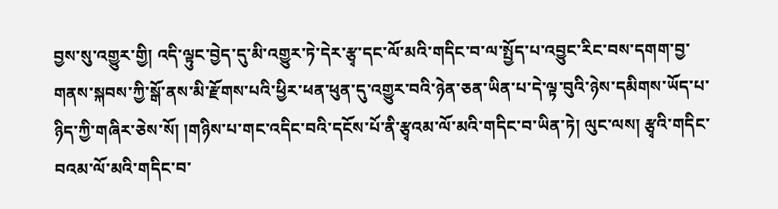བྱས་སུ་འགྱུར་གྱི། འདི་ལྟུང་བྱེད་དུ་མི་འགྱུར་ཏེ་དེར་རྩྭ་དང་ལོ་མའི་གདིང་བ་ལ་སྤྱོད་པ་འབྱུང་རིང་བས་དགག་བྱ་གནས་སྐབས་ཀྱི་སྒོ་ནས་མི་རྫོགས་པའི་ཕྱིར་ཕན་ཕུན་དུ་འགྱུར་བའི་ཉེན་ཅན་ཡིན་པ་དེ་ལྟ་བུའི་ཉེས་དམིགས་ཡོད་པ་ཉིད་ཀྱི་གཞིར་ཅེས་སོ། །གཉིས་པ་གང་འདིང་བའི་དངོས་པོ་ནི་རྩྭའམ་ལོ་མའི་གདིང་བ་ཡིན་ཏེ། ལུང་ལས། རྩྭའི་གདིང་བའམ་ལོ་མའི་གདིང་བ་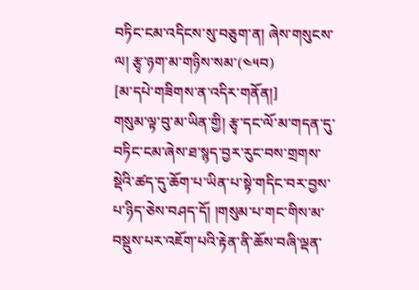བཏིང་ངམ་འདིངས་སུ་བཅུག་ན། ཞེས་གསུངས་ལ། རྩྭ་ཉག་མ་གཉིས་སམ་(༤༥བ)
[མ་དཔེ་གཟིགས་ན་འདིར་གནོན།]
གསུམ་ལྟ་བུ་མ་ཡིན་གྱི། རྩྭ་དང་ལོ་མ་གདན་དུ་བཏིང་ངམ་ཞེས་ཐ་སྙད་བྱར་རུང་བས་གྲགས་སྡེའི་ཚད་དུ་ཆོག་པ་ཡིན་པ་སྟེ་གདིང་བར་བྱས་པ་ཉིད་ཅེས་བཤད་དོ། །གསུམ་པ་གང་གིས་མ་བསྡུས་པར་འཇོག་པའི་རྟེན་ནི་ཆོས་བཞི་ལྡན་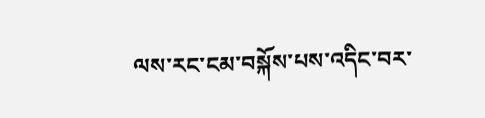ལས་རང་ངམ་བསྐོས་པས་འདིང་བར་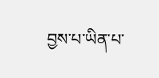བྱས་པ་ཡིན་པ་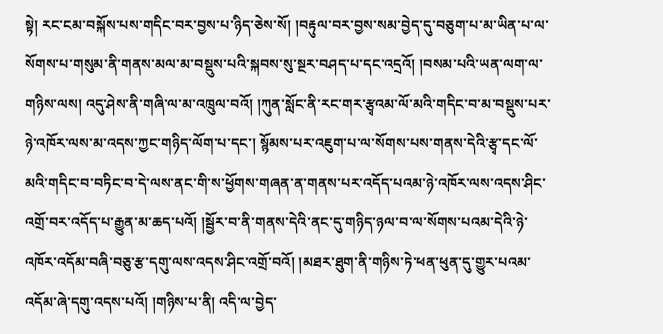སྟེ། རང་ངམ་བསྐོས་པས་གདིང་བར་བྱས་པ་ཉིད་ཅེས་སོ། །བརྟུལ་བར་བྱས་སམ་བྱེད་དུ་བཅུག་པ་མ་ཡིན་པ་ལ་སོགས་པ་གསུམ་ནི་གནས་མལ་མ་བསྡུས་པའི་སྐབས་སུ་སྔར་བཤད་པ་དང་འདྲའོ། །བསམ་པའི་ཡན་ལག་ལ་གཉིས་ལས། འདུ་ཤེས་ནི་གཞི་ལ་མ་འཁྲུལ་བའོ། །ཀུན་སློང་ནི་རང་གར་རྩྭའམ་ལོ་མའི་གདིང་བ་མ་བསྡུས་པར་ཉེ་འཁོར་ལས་མ་འདས་ཀྱང་གཉིད་ལོག་པ་དང་། སྙོམས་པར་འཇུག་པ་ལ་སོགས་པས་གནས་དེའི་རྩྭ་དང་ལོ་མའི་གདིང་བ་བཏིང་བ་དེ་ལས་ནང་གི་ས་ཕྱོགས་གཞན་ན་གནས་པར་འདོད་པའམ་ཉེ་འཁོར་ལས་འདས་ཤིང་འགྲོ་བར་འདོད་པ་རྒྱུན་མ་ཆད་པའོ། །སྦྱོར་བ་ནི་གནས་དེའི་ནང་དུ་གཉིད་ཉལ་བ་ལ་སོགས་པའམ་དེའི་ཉེ་འཁོར་འདོམ་བཞི་བཅུ་རྩ་དགུ་ལས་འདས་ཤིང་འགྲོ་བའོ། །མཐར་ཐུག་ནི་གཉིས་ཏེ་ཕན་ཕུན་དུ་གྱུར་པའམ་འདོམ་ཞེ་དགུ་འདས་པའོ། །གཉིས་པ་ནི། འདི་ལ་བྱེད་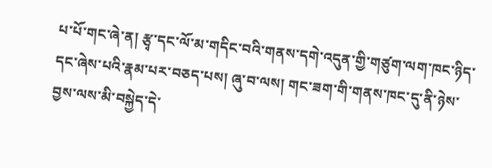པ་པོ་གང་ཞེ་ན། རྩྭ་དང་ལོ་མ་གདིང་བའི་གནས་དགེ་འདུན་གྱི་གཙུག་ལག་ཁང་ཉིད་དང་ཞེས་པའི་རྣམ་པར་བཅད་པས། ཞུ་བ་ལས། གང་ཟག་གི་གནས་ཁང་དུ་ནི་ཉེས་བྱས་ལས་མི་བསྐྱེད་དེ་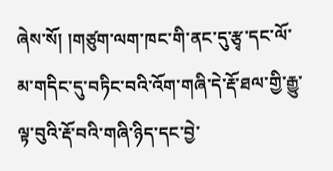ཞེས་སོ། །གཙུག་ལག་ཁང་གི་ནང་དུ་རྩྭ་དང་ལོ་མ་གདིང་དུ་བཏིང་བའི་འོག་གཞི་དེ་རྡོ་ཐལ་གྱི་རྒྱུ་ལྟ་བུའི་རྡོ་བའི་གཞི་ཉིད་དང་བྱེ་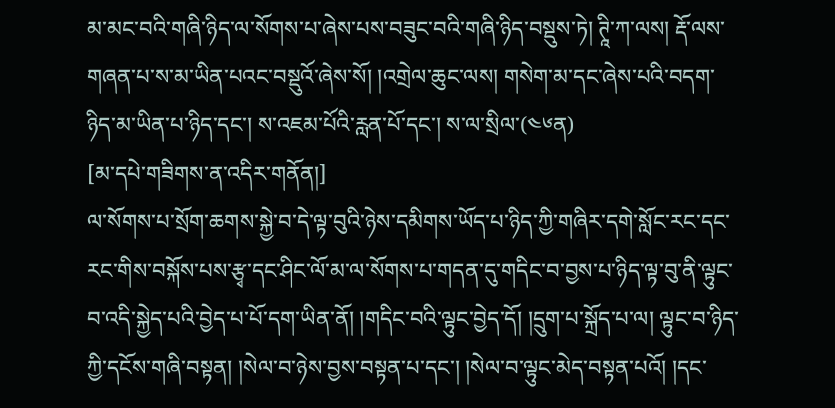མ་མང་བའི་གཞི་ཉིད་ལ་སོགས་པ་ཞེས་པས་བཟུང་བའི་གཞི་ཉིད་བསྡུས་ཏེ། ཊཱི་ཀ་ལས། རྡོ་ལས་གཞན་པ་ས་མ་ཡིན་པའང་བསྡུའོ་ཞེས་སོ། །འགྲེལ་ཆུང་ལས། གསེག་མ་དང་ཞེས་པའི་བདག་ཉིད་མ་ཡིན་པ་ཉིད་དང་། ས་འཇམ་པོའི་རླན་པོ་དང་། ས་ལ་སྲིལ་(༤༦ན)
[མ་དཔེ་གཟིགས་ན་འདིར་གནོན།]
ལ་སོགས་པ་སྲོག་ཆགས་སྐྱེ་བ་དེ་ལྟ་བུའི་ཉེས་དམིགས་ཡོད་པ་ཉིད་ཀྱི་གཞིར་དགེ་སློང་རང་དང་རང་གིས་བསྐོས་པས་རྩྭ་དང་ཤིང་ལོ་མ་ལ་སོགས་པ་གདན་དུ་གདིང་བ་བྱས་པ་ཉིད་ལྟ་བུ་ནི་ལྟུང་བ་འདི་སྐྱེད་པའི་བྱེད་པ་པོ་དག་ཡིན་ནོ། །གདིང་བའི་ལྟུང་བྱེད་དོ། །དྲུག་པ་སྐྲོད་པ་ལ། ལྟུང་བ་ཉིད་ཀྱི་དངོས་གཞི་བསྟན། །སེལ་བ་ཉེས་བྱས་བསྟན་པ་དང་། །སེལ་བ་ལྟུང་མེད་བསྟན་པའོ། །དང་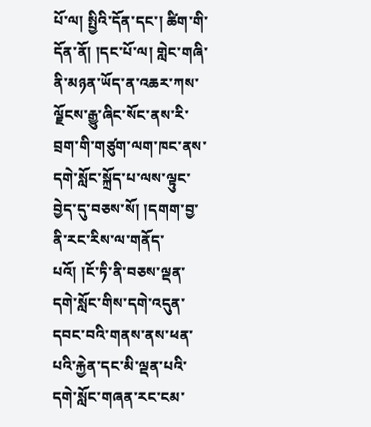པོ་ལ། སྤྱིའི་དོན་དང་། ཚིག་གི་དོན་ནོ། །དང་པོ་ལ། གླེང་གཞི་ནི་མཉན་ཡོད་ན་འཆར་ཀས་ལྗོངས་རྒྱུ་ཞིང་སོང་ནས་རི་བྲག་གི་གཙུག་ལག་ཁང་ནས་དགེ་སློང་སྐྲོད་པ་ལས་ལྟུང་བྱེད་དུ་བཅས་སོ། །དགག་བྱ་ནི་རང་རིས་ལ་གནོད་པའོ། །ངོ་ཏི་ནི་བཅས་ལྡན་དགེ་སློང་གིས་དགེ་འདུན་དབང་བའི་གནས་ནས་ཕན་པའི་རྐྱེན་དང་མི་ལྡན་པའི་དགེ་སློང་གཞན་རང་ངམ་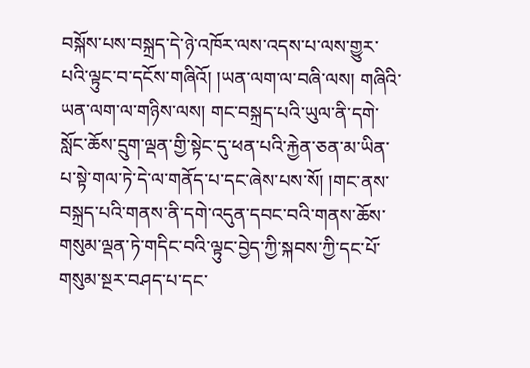བསྐོས་པས་བསྐྲད་དེ་ཉེ་འཁོར་ལས་འདས་པ་ལས་གྱུར་པའི་ལྟུང་བ་དངོས་གཞིའོ། །ཡན་ལག་ལ་བཞི་ལས། གཞིའི་ཡན་ལག་ལ་གཉིས་ལས། གང་བསྐྲད་པའི་ཡུལ་ནི་དགེ་སློང་ཆོས་དྲུག་ལྡན་གྱི་སྟེང་དུ་ཕན་པའི་རྐྱེན་ཅན་མ་ཡིན་པ་སྟེ་གལ་ཏེ་དེ་ལ་གནོད་པ་དང་ཞེས་པས་སོ། །གང་ནས་བསྐྲད་པའི་གནས་ནི་དགེ་འདུན་དབང་བའི་གནས་ཆོས་གསུམ་ལྡན་ཏེ་གདིང་བའི་ལྟུང་བྱེད་ཀྱི་སྐབས་ཀྱི་དང་པོ་གསུམ་སྔར་བཤད་པ་དང་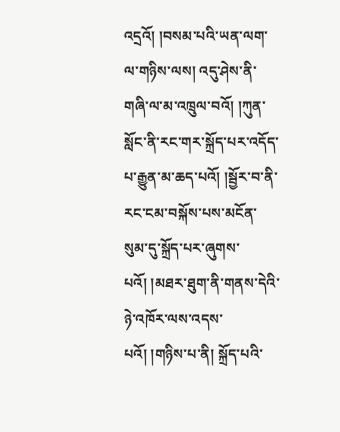འདྲའོ། །བསམ་པའི་ཡན་ལག་ལ་གཉིས་ལས། འདུ་ཤེས་ནི་གཞི་ལ་མ་འཁྲུལ་བའོ། །ཀུན་སློང་ནི་རང་གར་སྐྲོད་པར་འདོད་པ་རྒྱུན་མ་ཆད་པའོ། །སྦྱོར་བ་ནི་རང་ངམ་བསྐོས་པས་མངོན་སུམ་དུ་སྐྲོད་པར་ཞུགས་པའོ། །མཐར་ཐུག་ནི་གནས་དེའི་ཉེ་འཁོར་ལས་འདས་པའོ། །གཉིས་པ་ནི། སྐྲོད་པའི་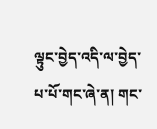ལྟུང་བྱེད་འདི་ལ་བྱེད་པ་པོ་གང་ཞེ་ན། གང་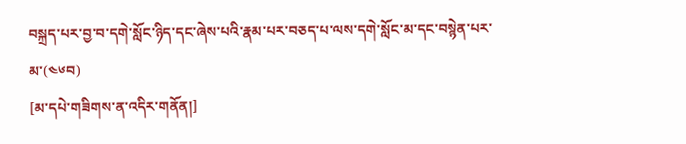བསྐྲད་པར་བྱ་བ་དགེ་སློང་ཉིད་དང་ཞེས་པའི་རྣམ་པར་བཅད་པ་ལས་དགེ་སློང་མ་དང་བསྙེན་པར་མ་(༤༦བ)
[མ་དཔེ་གཟིགས་ན་འདིར་གནོན།]